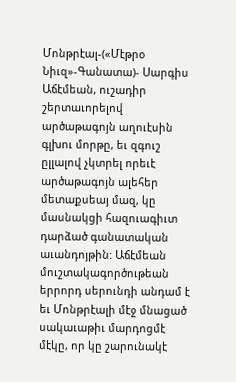Մոնթրէալ-(«Մէթրօ Նիւզ»-Գանատա)- Սարգիս Աճէմեան, ուշադիր շերտաւորելով արծաթագոյն աղուէսին գլխու մորթը, եւ զգուշ ըլլալով չկտրել որեւէ արծաթագոյն ալեհեր մետաքսեայ մազ, կը մասնակցի հազուագիւտ դարձած գանատական աւանդոյթին: Աճէմեան մուշտակագործութեան երրորդ սերունդի անդամ է եւ Մոնթրէալի մէջ մնացած սակաւաթիւ մարդոցմէ մէկը, որ կը շարունակէ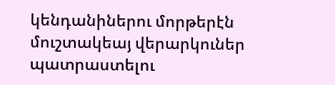կենդանիներու մորթերէն մուշտակեայ վերարկուներ պատրաստելու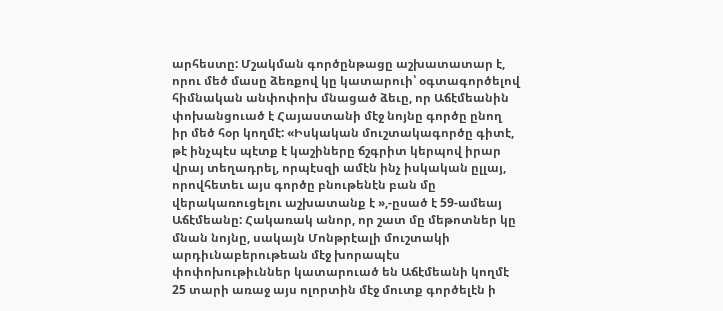արհեստը: Մշակման գործընթացը աշխատատար է, որու մեծ մասը ձեռքով կը կատարուի՝ օգտագործելով հիմնական անփոփոխ մնացած ձեւը, որ Աճէմեանին փոխանցուած է Հայաստանի մէջ նոյնը գործը ընող իր մեծ հօր կողմէ: «Իսկական մուշտակագործը գիտէ, թէ ինչպէս պէտք է կաշիները ճշգրիտ կերպով իրար վրայ տեղադրել, որպէսզի ամէն ինչ իսկական ըլլայ, որովհետեւ այս գործը բնութենէն բան մը վերակառուցելու աշխատանք է »,-ըսած է 59-ամեայ Աճէմեանը: Հակառակ անոր, որ շատ մը մեթոտներ կը մնան նոյնը, սակայն Մոնթրէալի մուշտակի արդիւնաբերութեան մէջ խորապէս փոփոխութիւններ կատարուած են Աճէմեանի կողմէ 25 տարի առաջ այս ոլորտին մէջ մուտք գործելէն ի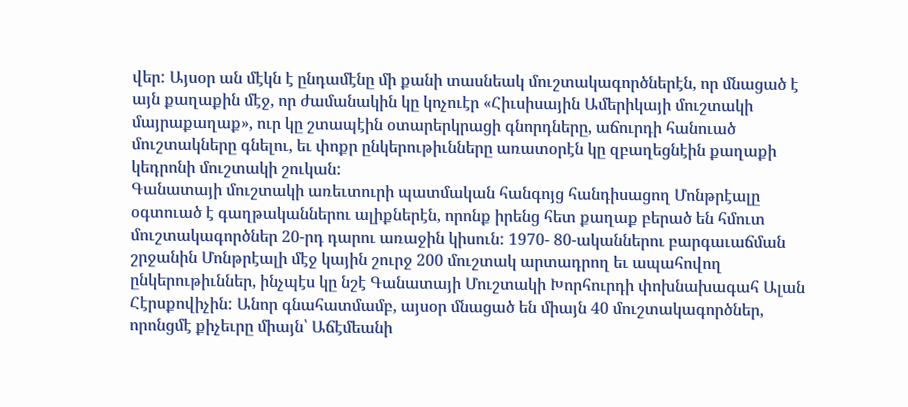վեր: Այսօր ան մէկն է ընդամէնը մի քանի տասնեակ մուշտակագործներէն, որ մնացած է այն քաղաքին մէջ, որ ժամանակին կը կոչուէր «Հիւսիսային Ամերիկայի մուշտակի մայրաքաղաք», ուր կը շտապէին օտարերկրացի գնորդները, աճուրդի հանուած մուշտակները գնելու, եւ փոքր ընկերութիւնները առատօրէն կը զբաղեցնէին քաղաքի կեդրոնի մուշտակի շուկան:
Գանատայի մուշտակի առեւտուրի պատմական հանգոյց հանդիսացող Մոնթրէալը օգտուած է գաղթականներու ալիքներէն, որոնք իրենց հետ քաղաք բերած են հմուտ մուշտակագործներ 20-րդ դարու առաջին կիսուն: 1970- 80-ականներու բարգաւաճման շրջանին Մոնթրէալի մէջ կային շուրջ 200 մուշտակ արտադրող եւ ապահովող ընկերութիւններ, ինչպէս կը նշէ Գանատայի Մուշտակի Խորհուրդի փոխնախագահ Ալան Հէրսքովիչին: Անոր գնահատմամբ, այսօր մնացած են միայն 40 մուշտակագործներ, որոնցմէ քիչեւրը միայն՝ Աճէմեանի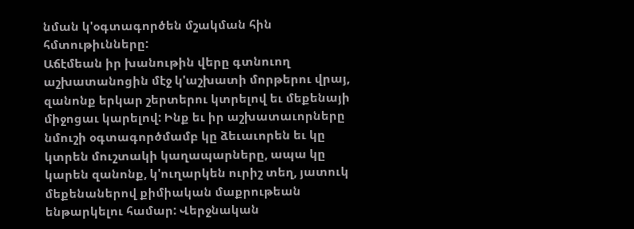նման կ'օգտագործեն մշակման հին հմտութիւնները:
Աճէմեան իր խանութին վերը գտնուող աշխատանոցին մէջ կ'աշխատի մորթերու վրայ, զանոնք երկար շերտերու կտրելով եւ մեքենայի միջոցաւ կարելով: Ինք եւ իր աշխատաւորները նմուշի օգտագործմամբ կը ձեւաւորեն եւ կը կտրեն մուշտակի կաղապարները, ապա կը կարեն զանոնք, կ'ուղարկեն ուրիշ տեղ, յատուկ մեքենաներով քիմիական մաքրութեան ենթարկելու համար: Վերջնական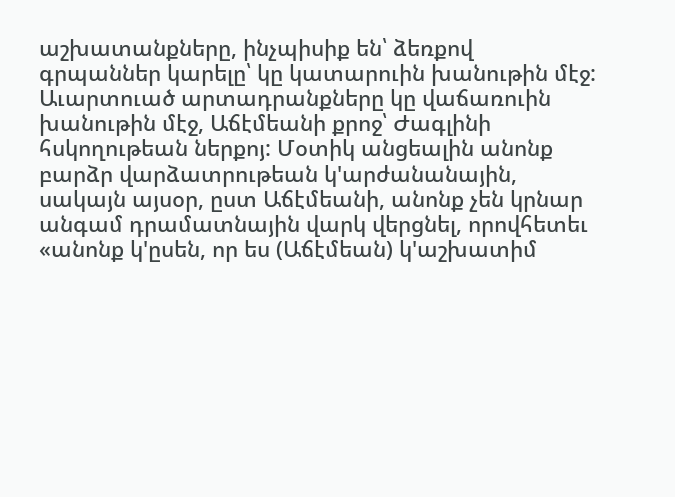աշխատանքները, ինչպիսիք են՝ ձեռքով գրպաններ կարելը՝ կը կատարուին խանութին մէջ: Աւարտուած արտադրանքները կը վաճառուին խանութին մէջ, Աճէմեանի քրոջ՝ Ժագլինի հսկողութեան ներքոյ: Մօտիկ անցեալին անոնք բարձր վարձատրութեան կ'արժանանային, սակայն այսօր, ըստ Աճէմեանի, անոնք չեն կրնար անգամ դրամատնային վարկ վերցնել, որովհետեւ «անոնք կ'ըսեն, որ ես (Աճէմեան) կ'աշխատիմ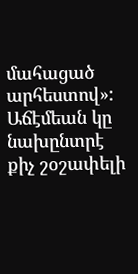մահացած արհեստով»: Աճէմեան կը նախընտրէ քիչ շօշափելի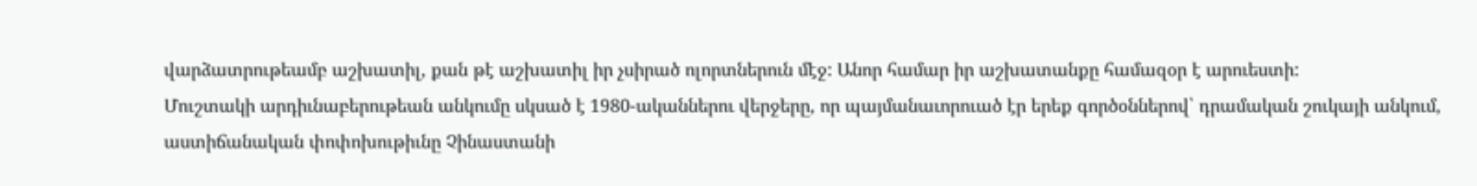վարձատրութեամբ աշխատիլ, քան թէ աշխատիլ իր չսիրած ոլորտներուն մէջ: Անոր համար իր աշխատանքը համազօր է արուեստի:
Մուշտակի արդիւնաբերութեան անկումը սկսած է 1980-ականներու վերջերը, որ պայմանաւորուած էր երեք գործօններով՝ դրամական շուկայի անկում, աստիճանական փոփոխութիւնը Չինաստանի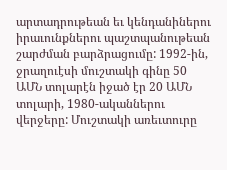արտադրութեան եւ կենդանիներու իրաւունքներու պաշտպանութեան շարժման բարձրացումը: 1992-ին, ջրաղուէսի մուշտակի գինը 50 ԱՄՆ տոլարէն իջած էր 20 ԱՄՆ տոլարի, 1980-ականներու վերջերը: Մուշտակի առեւտուրը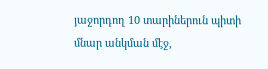յաջորդող 10 տարիներուն պիտի մնար անկման մէջ,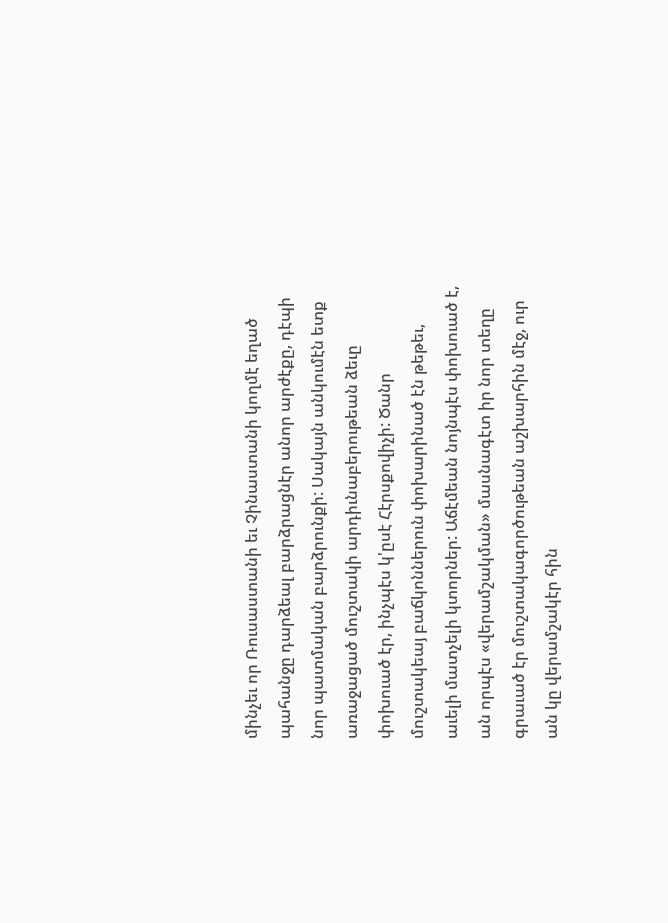մինչեւ որ Ռուսաստանի եւ Չինաստանի կողմէ եղած պահանջը դարձեալ բարձրացնէր անոր արժէքը, դէպի նոր պատմական բարձրունքի: Սակայն անկումէն ետք առաջացած մուշտակի արդիւնաբերութեան ձեւը փոխուած էր, ինչպէս կ'ըսէ Հէրսքովիչի: Ծանր մուշտակեայ բաճկոններուն փոխարինած էն թեթեւ, աւելի մատչելի կտորներ: Աճէմեան նոյնպէս փոխուած է, ան որպէս «վերամշակման» մասնագէտ իր նոր տեղը գրաւած էր մուշտակագործութեան աշխարհին մէջ, ուր ան կը վերամշակէր հին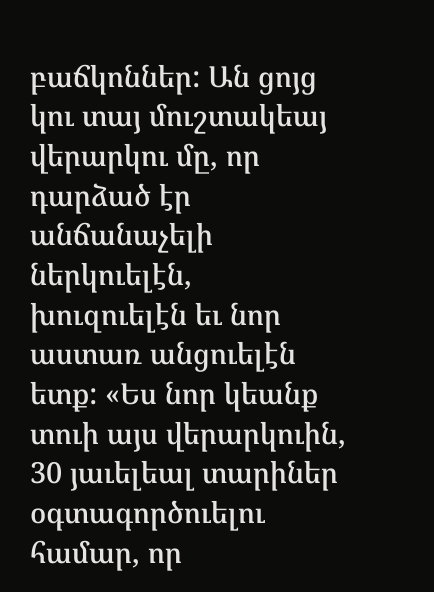բաճկոններ: Ան ցոյց կու տայ մուշտակեայ վերարկու մը, որ դարձած էր անճանաչելի ներկուելէն, խուզուելէն եւ նոր աստառ անցուելէն ետք: «Ես նոր կեանք տուի այս վերարկուին, 30 յաւելեալ տարիներ օգտագործուելու համար, որ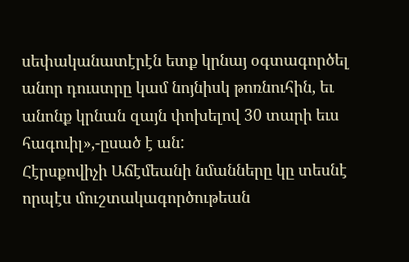սեփականատէրէն ետք կրնայ օգտագործել անոր դուստրը կամ նոյնիսկ թոռնուհին, եւ անոնք կրնան զայն փոխելով 30 տարի եւս հագուիլ»,-ըսած է ան:
Հէրսքովիչի Աճէմեանի նմանները կը տեսնէ որպէս մուշտակագործութեան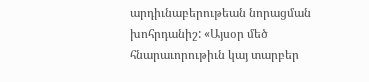արդիւնաբերութեան նորացման խոհրդանիշ: «Այսօր մեծ հնարաւորութիւն կայ տարբեր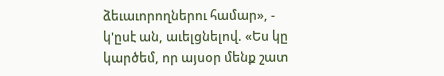ձեւաւորողներու համար», - կ'ըսէ ան, աւելցնելով. «Ես կը կարծեմ, որ այսօր մենք շատ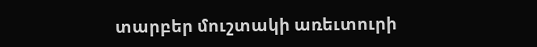տարբեր մուշտակի առեւտուրի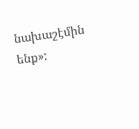նախաշէմին ենք»: